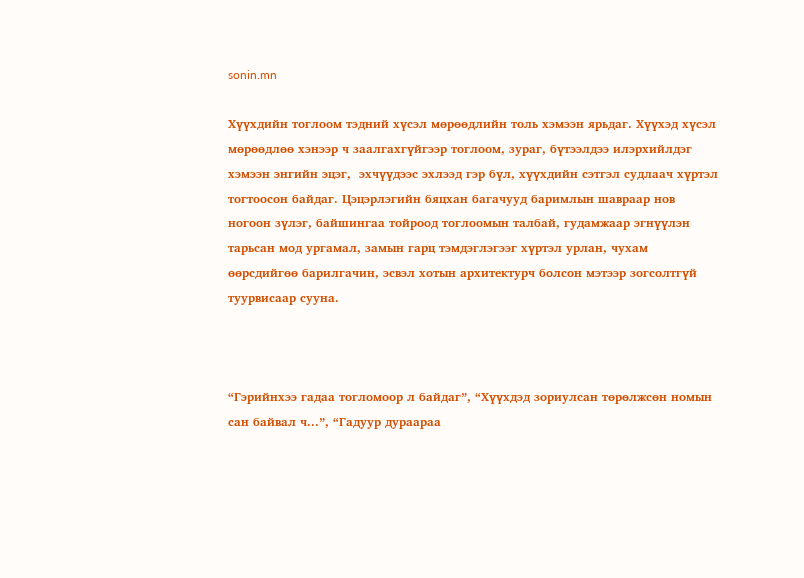sonin.mn

Хүүхдийн тоглоом тэдний хүсэл мөрөөдлийн толь хэмээн ярьдаг. Хүүхэд хүсэл мөрөөдлөө хэнээр ч заалгахгүйгээр тоглоом, зураг, бүтээлдээ илэрхийлдэг хэмээн энгийн эцэг,  эхчүүдээс эхлээд гэр бүл, хүүхдийн сэтгэл судлаач хүртэл тогтоосон байдаг. Цэцэрлэгийн бяцхан багачууд баримлын шавраар нов ногоон зүлэг, байшингаа тойроод тоглоомын талбай, гудамжаар эгнүүлэн тарьсан мод ургамал, замын гарц тэмдэглэгээг хүртэл урлан, чухам өөрсдийгөө барилгачин, эсвэл хотын архитектурч болсон мэтээр зогсолтгүй туурвисаар сууна.



“Гэрийнхээ гадаа тогломоор л байдаг”, “Хүүхдэд зориулсан төрөлжсөн номын сан байвал ч...”, “Гадуур дураараа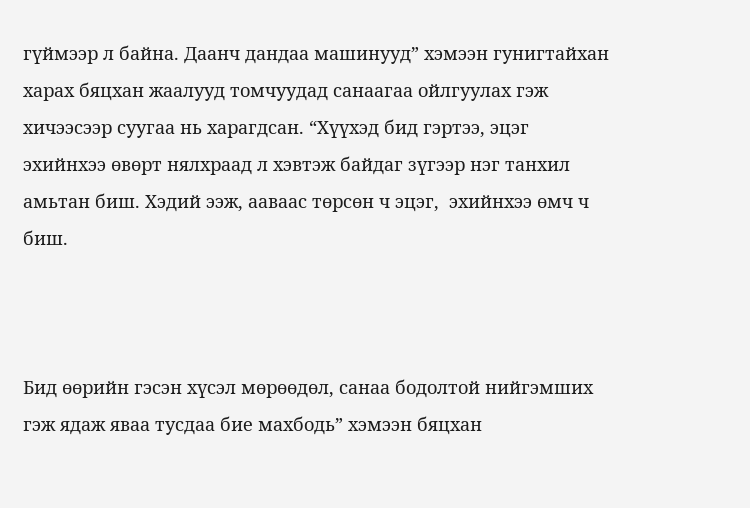гүймээр л байна. Даанч дандаа машинууд” хэмээн гунигтайхан харах бяцхан жаалууд томчуудад санаагаа ойлгуулах гэж хичээсээр суугаа нь харагдсан. “Хүүхэд бид гэртээ, эцэг эхийнхээ өвөрт нялхраад л хэвтэж байдаг зүгээр нэг танхил амьтан биш. Хэдий ээж, ааваас төрсөн ч эцэг,  эхийнхээ өмч ч биш.



Бид өөрийн гэсэн хүсэл мөрөөдөл, санаа бодолтой нийгэмших гэж ядаж яваа тусдаа бие махбодь” хэмээн бяцхан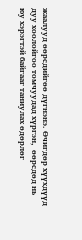жаалууд өөрсдийгөө дүгнэнэ. Өчигдөр хүүхдүүд дуу хоолойгоо томчуудад хүргэн,  өөрсдөд нь  юу хэрэгтэй байгааг таниулах өдөрлөг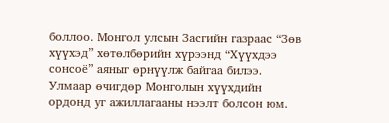боллоо. Монгол улсын Засгийн газраас “Зөв хүүхэд” хөтөлбөрийн хүрээнд “Хүүхдээ сонсоё” аяныг өрнүүлж байгаа билээ. Улмаар өчигдөр Монголын хүүхдийн ордонд уг ажиллагааны нээлт болсон юм.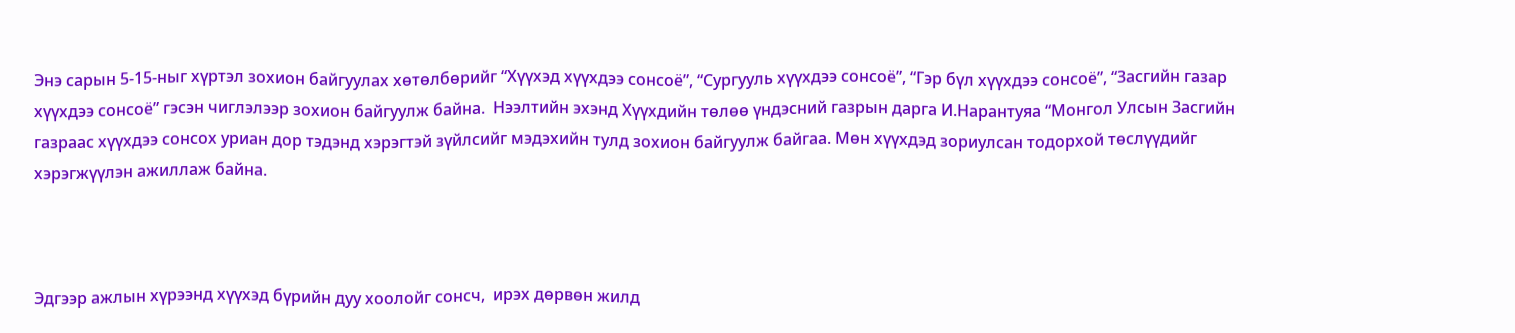Энэ сарын 5-15-ныг хүртэл зохион байгуулах хөтөлбөрийг “Хүүхэд хүүхдээ сонсоё”, “Сургууль хүүхдээ сонсоё”, “Гэр бүл хүүхдээ сонсоё”, “Засгийн газар хүүхдээ сонсоё” гэсэн чиглэлээр зохион байгуулж байна.  Нээлтийн эхэнд Хүүхдийн төлөө үндэсний газрын дарга И.Нарантуяа “Монгол Улсын Засгийн газраас хүүхдээ сонсох уриан дор тэдэнд хэрэгтэй зүйлсийг мэдэхийн тулд зохион байгуулж байгаа. Мөн хүүхдэд зориулсан тодорхой төслүүдийг хэрэгжүүлэн ажиллаж байна.



Эдгээр ажлын хүрээнд хүүхэд бүрийн дуу хоолойг сонсч,  ирэх дөрвөн жилд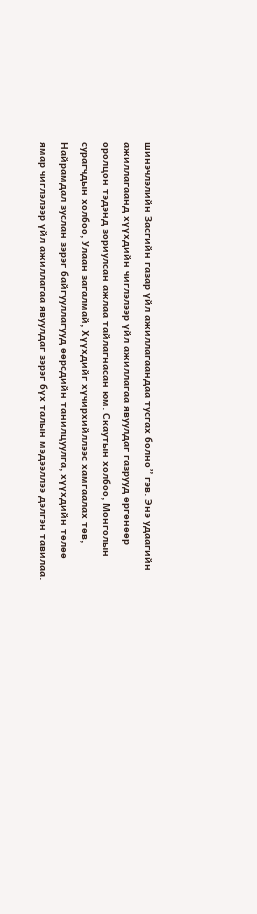шинэчлэлийн Засгийн газар үйл ажиллагаандаа тусгах болно” гэв. Энэ удаагийн ажиллагаанд хүүхдийн чиглэлээр үйл ажиллагаа явуулдаг газрууд өргөнөөр оролцон тэдэнд зориулсан ажлаа тайлагнасан юм. Скаутын холбоо, Монголын сурагчдын холбоо, Улаан загалмай, Хүүхдийг хүчирхийллээс хамгаалах төв, Найрамдал зуслан зэрэг байгууллагууд өөрсдийн танилцуулга, хүүхдийн төлөө ямар чиглэлээр үйл ажиллагаа явуулдаг зэрэг бүх талын мэдээллээ дэлгэн тавилаа.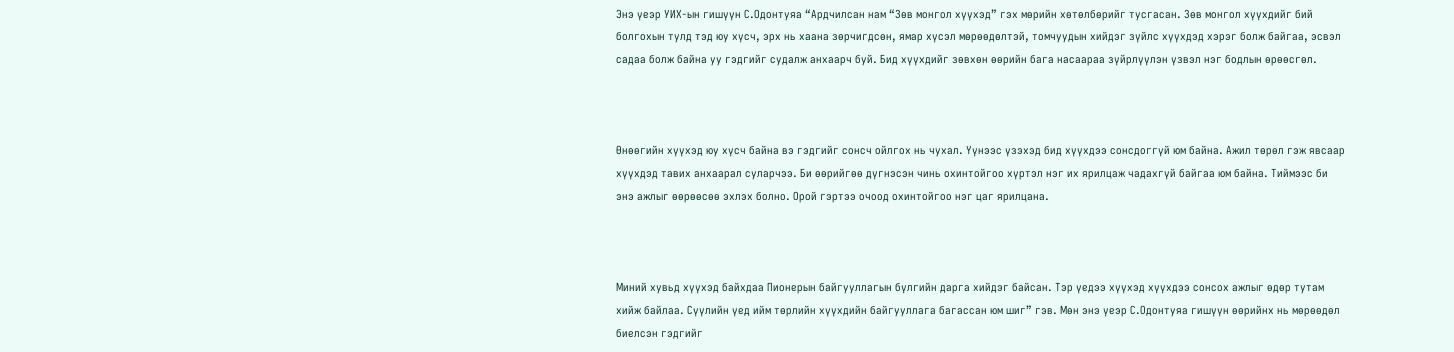Энэ үеэр УИХ-ын гишүүн С.Одонтуяа “Ардчилсан нам “Зөв монгол хүүхэд” гэх мөрийн хөтөлбөрийг тусгасан. Зөв монгол хүүхдийг бий болгохын тулд тэд юу хүсч, эрх нь хаана зөрчигдсөн, ямар хүсэл мөрөөдөлтэй, томчуудын хийдэг зүйлс хүүхдэд хэрэг болж байгаа, эсвэл садаа болж байна уу гэдгийг судалж анхаарч буй. Бид хүүхдийг зөвхөн өөрийн бага насаараа зүйрлүүлэн үзвэл нэг бодлын өрөөсгөл.



Өнөөгийн хүүхэд юу хүсч байна вэ гэдгийг сонсч ойлгох нь чухал. Үүнээс үзэхэд бид хүүхдээ сонсдоггүй юм байна. Ажил төрөл гэж явсаар хүүхдэд тавих анхаарал суларчээ. Би өөрийгөө дүгнэсэн чинь охинтойгоо хүртэл нэг их ярилцаж чадахгүй байгаа юм байна. Тиймээс би энэ ажлыг өөрөөсөө эхлэх болно. Орой гэртээ очоод охинтойгоо нэг цаг ярилцана.



Миний хувьд хүүхэд байхдаа Пионерын байгууллагын бүлгийн дарга хийдэг байсан. Тэр үедээ хүүхэд хүүхдээ сонсох ажлыг өдөр тутам хийж байлаа. Сүүлийн үед ийм төрлийн хүүхдийн байгууллага багассан юм шиг” гэв. Мөн энэ үеэр С.Одонтуяа гишүүн өөрийнх нь мөрөөдөл биелсэн гэдгийг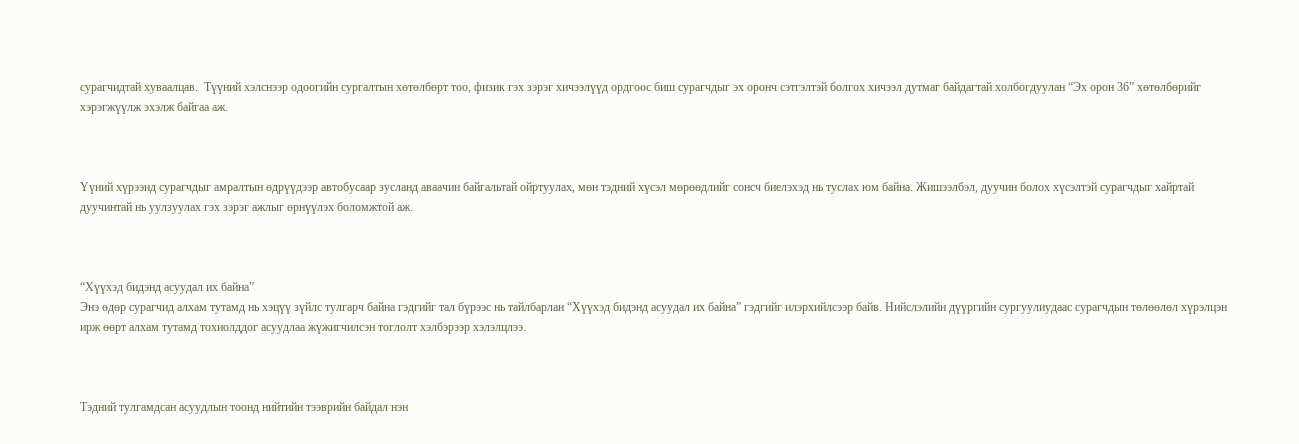сурагчидтай хуваалцав.  Түүний хэлснээр одоогийн сургалтын хөтөлбөрт тоо, физик гэх зэрэг хичээлүүд ордгоос биш сурагчдыг эх оронч сэтгэлтэй болгох хичээл дутмаг байдагтай холбогдуулан “Эх орон 36” хөтөлбөрийг хэрэгжүүлж эхэлж байгаа аж.



Үүний хүрээнд сурагчдыг амралтын өдрүүдээр автобусаар зусланд аваачин байгальтай ойртуулах, мөн тэдний хүсэл мөрөөдлийг сонсч биелэхэд нь туслах юм байна. Жишээлбэл, дуучин болох хүсэлтэй сурагчдыг хайртай дуучинтай нь уулзуулах гэх зэрэг ажлыг өрнүүлэх боломжтой аж.



“Хүүхэд бидэнд асуудал их байна”
Энэ өдөр сурагчид алхам тутамд нь хэцүү зүйлс тулгарч байна гэдгийг тал бүрээс нь тайлбарлан “Хүүхэд бидэнд асуудал их байна” гэдгийг илэрхийлсээр байв. Нийслэлийн дүүргийн сургуулиудаас сурагчдын төлөөлөл хүрэлцэн ирж өөрт алхам тутамд тохиолддог асуудлаа жүжигчилсэн тоглолт хэлбэрээр хэлэлцлээ.



Тэдний тулгамдсан асуудлын тоонд нийтийн тээврийн байдал нэн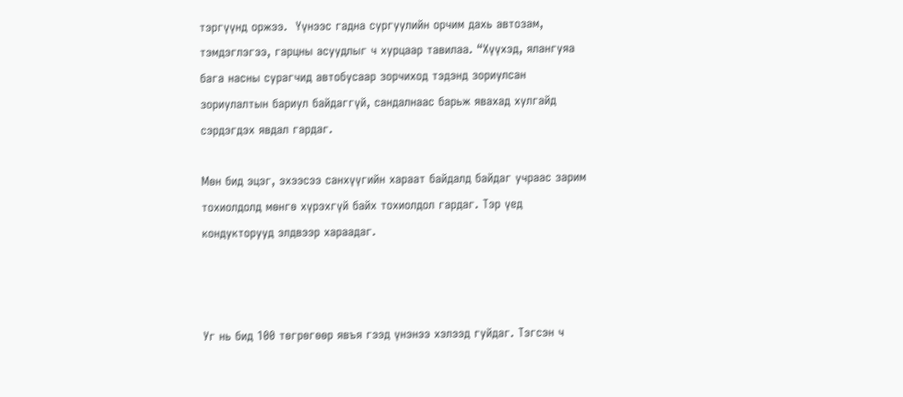тэргүүнд оржээ.  Үүнээс гадна сургуулийн орчим дахь автозам, тэмдэглэгээ, гарцны асуудлыг ч хурцаар тавилаа. “Хүүхэд, ялангуяа бага насны сурагчид автобусаар зорчиход тэдэнд зориулсан зориулалтын бариул байдаггүй, сандалнаас барьж явахад хулгайд сэрдэгдэх явдал гардаг.

Мөн бид эцэг, эхээсээ санхүүгийн хараат байдалд байдаг учраас зарим тохиолдолд мөнгө хүрэхгүй байх тохиолдол гардаг. Тэр үед кондукторууд элдвээр хараадаг.



Уг нь бид 100 төгрөгөөр явъя гээд үнэнээ хэлээд гуйдаг. Тэгсэн ч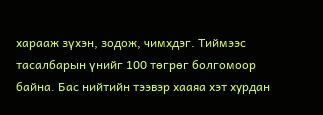харааж зүхэн, зодож, чимхдэг. Тиймээс тасалбарын үнийг 100 төгрөг болгомоор байна. Бас нийтийн тээвэр хааяа хэт хурдан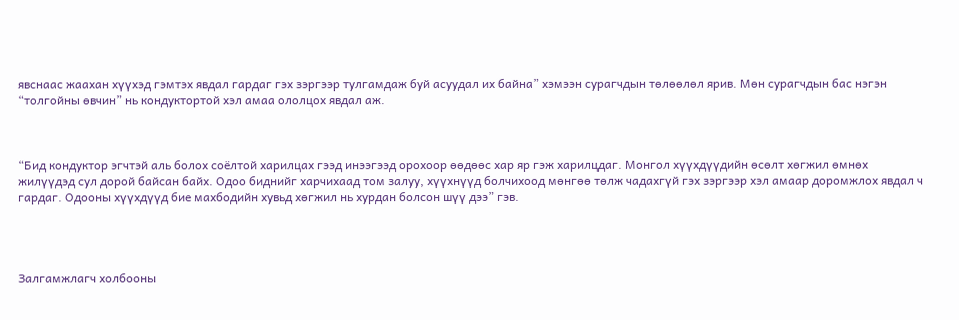явснаас жаахан хүүхэд гэмтэх явдал гардаг гэх зэргээр тулгамдаж буй асуудал их байна” хэмээн сурагчдын төлөөлөл ярив. Мөн сурагчдын бас нэгэн “толгойны өвчин” нь кондуктортой хэл амаа ололцох явдал аж.



“Бид кондуктор эгчтэй аль болох соёлтой харилцах гээд инээгээд орохоор өөдөөс хар яр гэж харилцдаг. Монгол хүүхдүүдийн өсөлт хөгжил өмнөх жилүүдэд сул дорой байсан байх. Одоо биднийг харчихаад том залуу, хүүхнүүд болчихоод мөнгөө төлж чадахгүй гэх зэргээр хэл амаар доромжлох явдал ч гардаг. Одооны хүүхдүүд бие махбодийн хувьд хөгжил нь хурдан болсон шүү дээ” гэв.




Залгамжлагч холбооны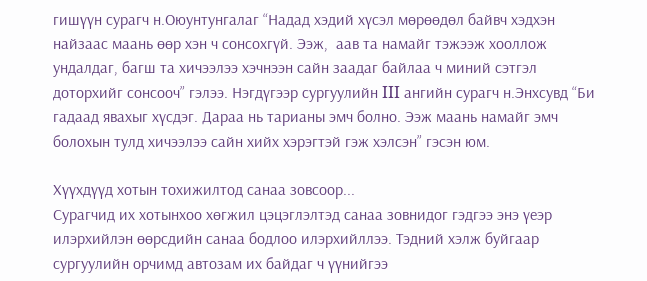гишүүн сурагч н.Оюунтунгалаг “Надад хэдий хүсэл мөрөөдөл байвч хэдхэн найзаас маань өөр хэн ч сонсохгүй. Ээж,  аав та намайг тэжээж хооллож ундалдаг, багш та хичээлээ хэчнээн сайн заадаг байлаа ч миний сэтгэл доторхийг сонсооч” гэлээ. Нэгдүгээр сургуулийн III ангийн сурагч н.Энхсувд “Би гадаад явахыг хүсдэг. Дараа нь тарианы эмч болно. Ээж маань намайг эмч болохын тулд хичээлээ сайн хийх хэрэгтэй гэж хэлсэн” гэсэн юм.

Хүүхдүүд хотын тохижилтод санаа зовсоор...
Сурагчид их хотынхоо хөгжил цэцэглэлтэд санаа зовнидог гэдгээ энэ үеэр илэрхийлэн өөрсдийн санаа бодлоо илэрхийллээ. Тэдний хэлж буйгаар сургуулийн орчимд автозам их байдаг ч үүнийгээ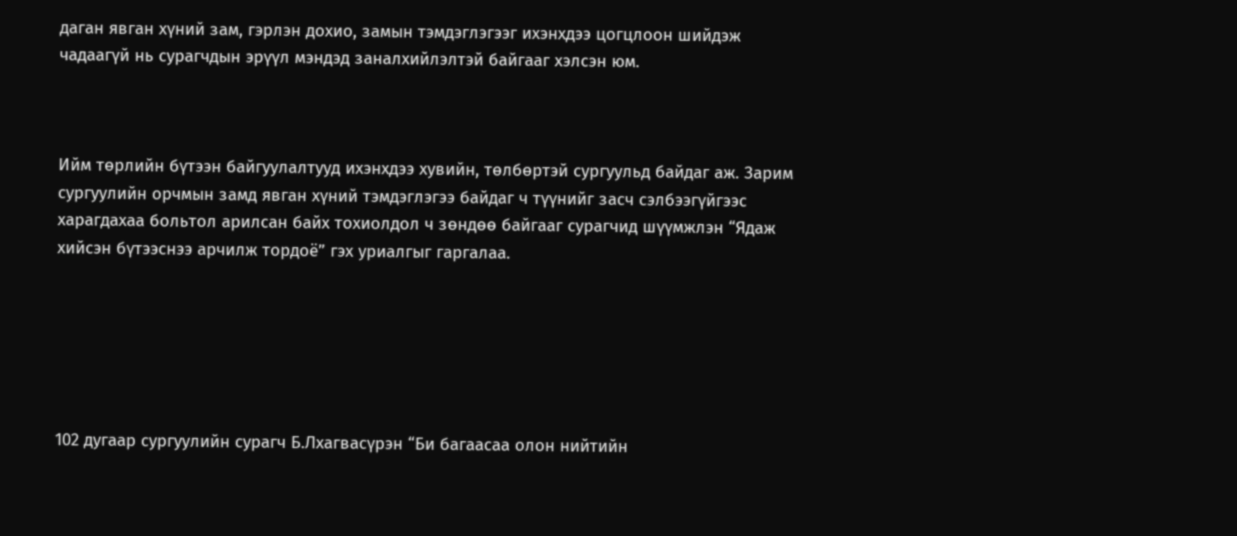даган явган хүний зам, гэрлэн дохио, замын тэмдэглэгээг ихэнхдээ цогцлоон шийдэж чадаагүй нь сурагчдын эрүүл мэндэд заналхийлэлтэй байгааг хэлсэн юм.



Ийм төрлийн бүтээн байгуулалтууд ихэнхдээ хувийн, төлбөртэй сургуульд байдаг аж. Зарим сургуулийн орчмын замд явган хүний тэмдэглэгээ байдаг ч түүнийг засч сэлбээгүйгээс харагдахаа больтол арилсан байх тохиолдол ч зөндөө байгааг сурагчид шүүмжлэн “Ядаж хийсэн бүтээснээ арчилж тордоё” гэх уриалгыг гаргалаа.






102 дугаар сургуулийн сурагч Б.Лхагвасүрэн “Би багаасаа олон нийтийн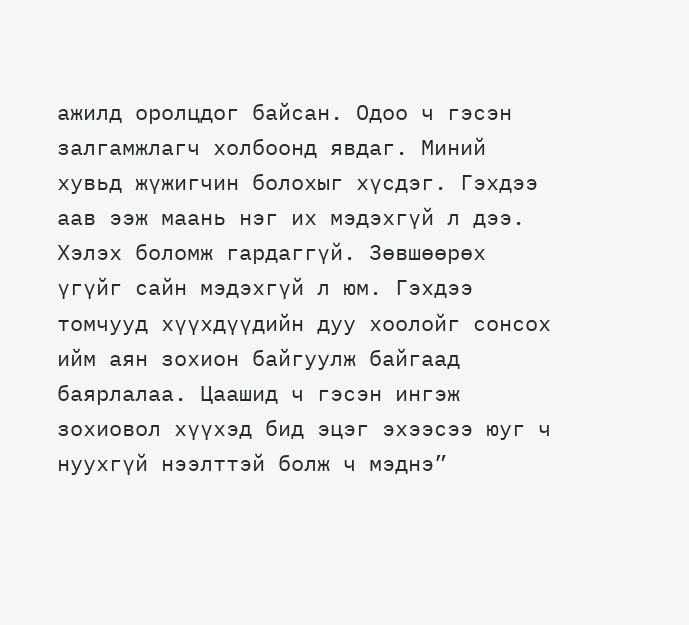ажилд оролцдог байсан. Одоо ч гэсэн залгамжлагч холбоонд явдаг. Миний хувьд жүжигчин болохыг хүсдэг. Гэхдээ аав ээж маань нэг их мэдэхгүй л дээ. Хэлэх боломж гардаггүй. Зөвшөөрөх үгүйг сайн мэдэхгүй л юм. Гэхдээ томчууд хүүхдүүдийн дуу хоолойг сонсох ийм аян зохион байгуулж байгаад баярлалаа. Цаашид ч гэсэн ингэж зохиовол хүүхэд бид эцэг эхээсээ юуг ч нуухгүй нээлттэй болж ч мэднэ”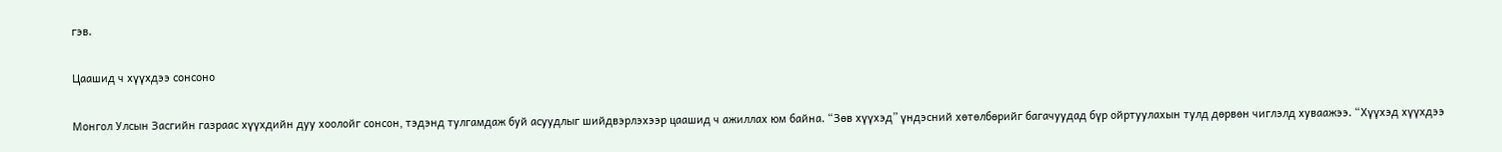гэв.

Цаашид ч хүүхдээ сонсоно

Монгол Улсын Засгийн газраас хүүхдийн дуу хоолойг сонсон, тэдэнд тулгамдаж буй асуудлыг шийдвэрлэхээр цаашид ч ажиллах юм байна. “Зөв хүүхэд” үндэсний хөтөлбөрийг багачуудад бүр ойртуулахын тулд дөрвөн чиглэлд хуваажээ. “Хүүхэд хүүхдээ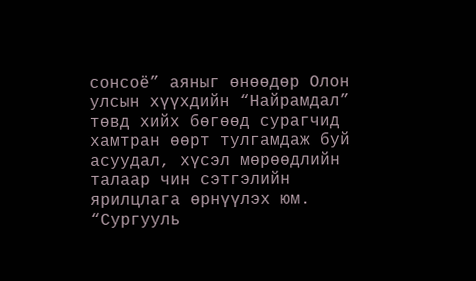сонсоё” аяныг өнөөдөр Олон улсын хүүхдийн “Найрамдал” төвд хийх бөгөөд сурагчид хамтран өөрт тулгамдаж буй асуудал, хүсэл мөрөөдлийн талаар чин сэтгэлийн ярилцлага өрнүүлэх юм.
“Сургууль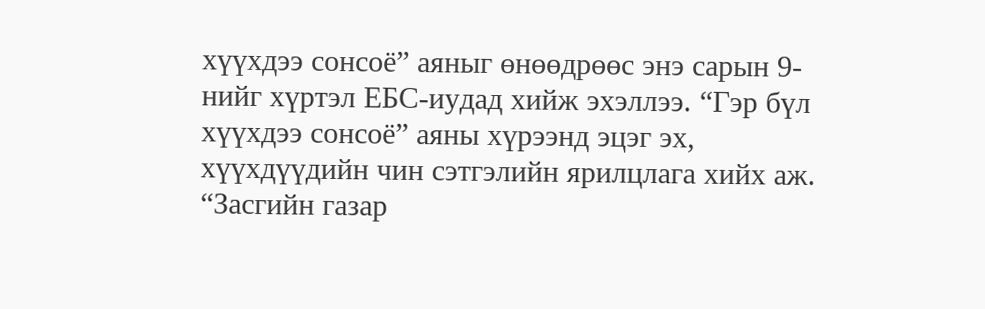хүүхдээ сонсоё” аяныг өнөөдрөөс энэ сарын 9-нийг хүртэл ЕБС-иудад хийж эхэллээ. “Гэр бүл хүүхдээ сонсоё” аяны хүрээнд эцэг эх, хүүхдүүдийн чин сэтгэлийн ярилцлага хийх аж. “Засгийн газар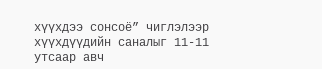хүүхдээ сонсоё” чиглэлээр хүүхдүүдийн саналыг 11-11 утсаар авч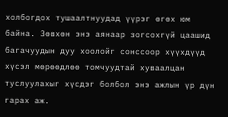холбогдох тушаалтнуудад үүрэг өгөх юм байна. Зөвхөн энэ аянаар зогсохгүй цаашид багачуудын дуу хоолойг сонссоор хүүхдүүд хүсэл мөрөөдлөө томчуудтай хуваалцан туслуулахыг хүсдэг болбол энэ ажлын үр дүн гарах аж.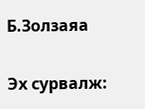Б.Золзаяа

Эх сурвалж: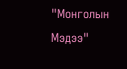"Монголын Мэдээ"